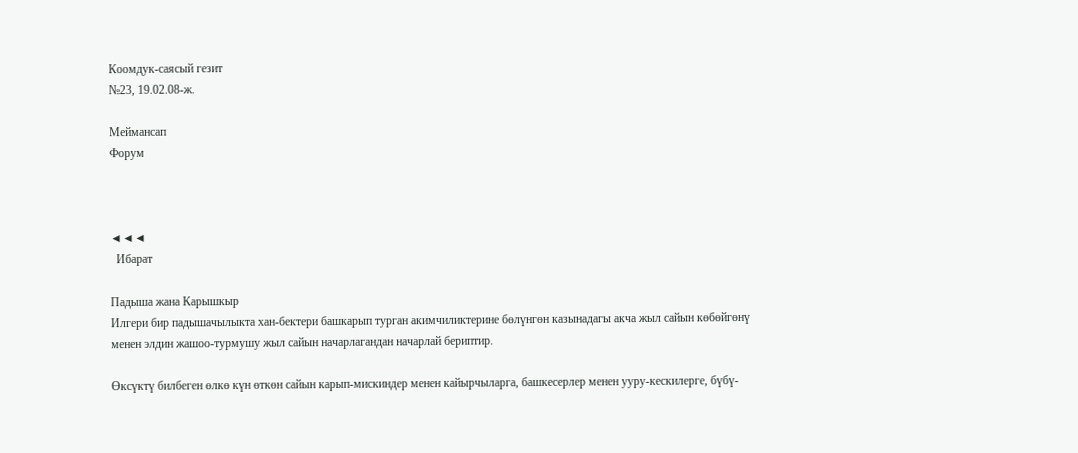Коомдук-саясый гезит
№23, 19.02.08-ж.

Меймансап
Форум



◄◄◄
  Ибарат

Падыша жана Карышкыр
Илгери бир падышачылыкта хан-бектери башкарып турган акимчиликтерине бөлүнгөн казынадагы акча жыл сайын көбөйгөнү менен элдин жашоо-турмушу жыл сайын начарлагандан начарлай бериптир.

Өксүктү билбеген өлкө күн өткөн сайын карып-мискиндер менен кайырчыларга, башкесерлер менен ууру-кескилерге, бүбү-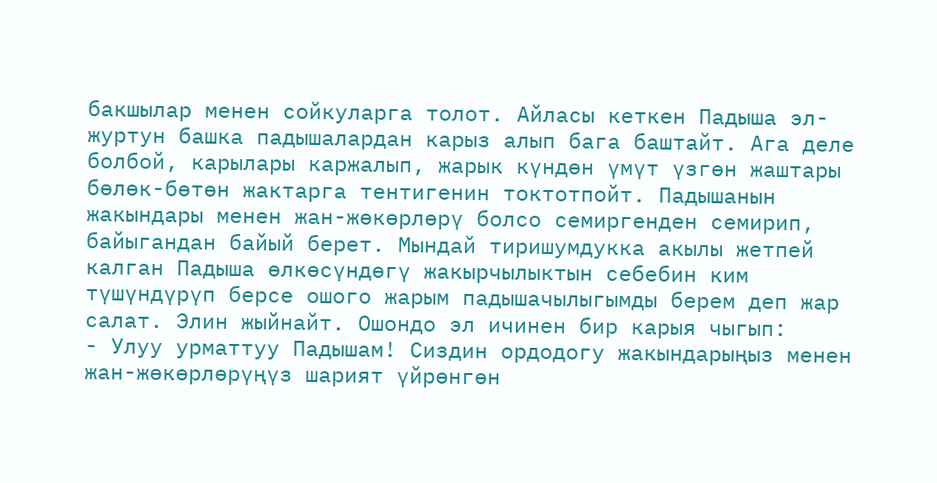бакшылар менен сойкуларга толот. Айласы кеткен Падыша эл-журтун башка падышалардан карыз алып бага баштайт. Ага деле болбой, карылары каржалып, жарык күндөн үмүт үзгөн жаштары бөлөк-бөтөн жактарга тентигенин токтотпойт. Падышанын жакындары менен жан-жөкөрлөрү болсо семиргенден семирип, байыгандан байый берет. Мындай тиришумдукка акылы жетпей калган Падыша өлкөсүндөгү жакырчылыктын себебин ким түшүндүрүп берсе ошого жарым падышачылыгымды берем деп жар салат. Элин жыйнайт. Ошондо эл ичинен бир карыя чыгып:
- Улуу урматтуу Падышам! Сиздин ордодогу жакындарыңыз менен жан-жөкөрлөрүңүз шарият үйрөнгөн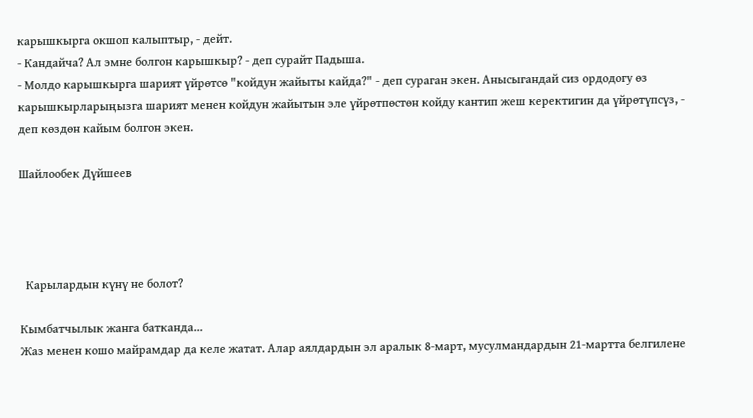карышкырга окшоп калыптыр, - дейт.
- Кандайча? Ал эмне болгон карышкыр? - деп сурайт Падыша.
- Молдо карышкырга шарият үйрөтсө "койдун жайыты кайда?" - деп сураган экен. Анысыгандай сиз ордодогу өз карышкырларыңызга шарият менен койдун жайытын эле үйрөтпөстөн койду кантип жеш керектигин да үйрөтүпсүз, - деп көздөн кайым болгон экен.

Шайлообек Дүйшеев




  Карылардын күнү не болот?

Кымбатчылык жанга батканда...
Жаз менен кошо майрамдар да келе жатат. Алар аялдардын эл аралык 8-март, мусулмандардын 21-мартта белгилене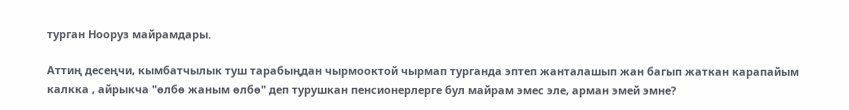турган Нооруз майрамдары.

Аттиң десеңчи, кымбатчылык туш тарабыңдан чырмооктой чырмап турганда эптеп жанталашып жан багып жаткан карапайым калкка , айрыкча "өлбө жаным өлбө" деп турушкан пенсионерлерге бул майрам эмес эле, арман эмей эмне?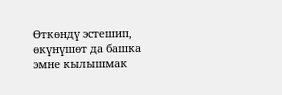Өткөндү эстешип, өкүнүшөт да башка эмне кылышмак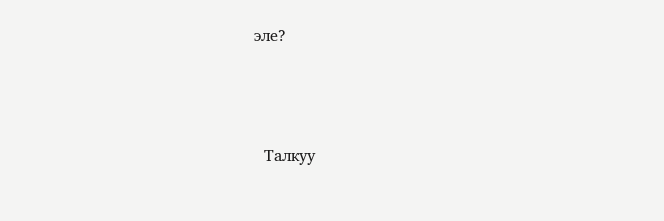эле?




  Талкуу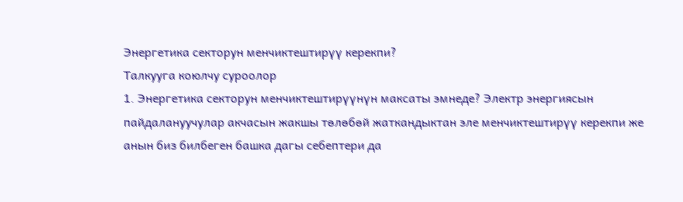Энергетика секторун менчиктештирүү керекпи?
Талкууга коюлчу суроолор
1. Энергетика секторун менчиктештирүүнүн максаты эмнеде? Электр энергиясын пайдалануучулар акчасын жакшы төлөбөй жаткандыктан эле менчиктештирүү керекпи же анын биз билбеген башка дагы себептери да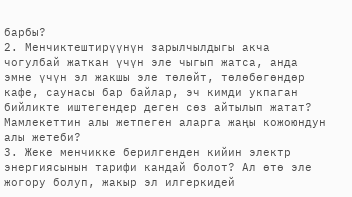барбы?
2. Менчиктештирүүнүн зарылчылдыгы акча чогулбай жаткан үчүн эле чыгып жатса, анда эмне үчүн эл жакшы эле төлөйт, төлөбөгөндөр кафе, саунасы бар байлар, эч кимди укпаган бийликте иштегендер деген сөз айтылып жатат? Мамлекеттин алы жетпеген аларга жаңы кожоюндун алы жетеби?
3. Жеке менчикке берилгенден кийин электр энергиясынын тарифи кандай болот? Ал өтө эле жогору болуп, жакыр эл илгеркидей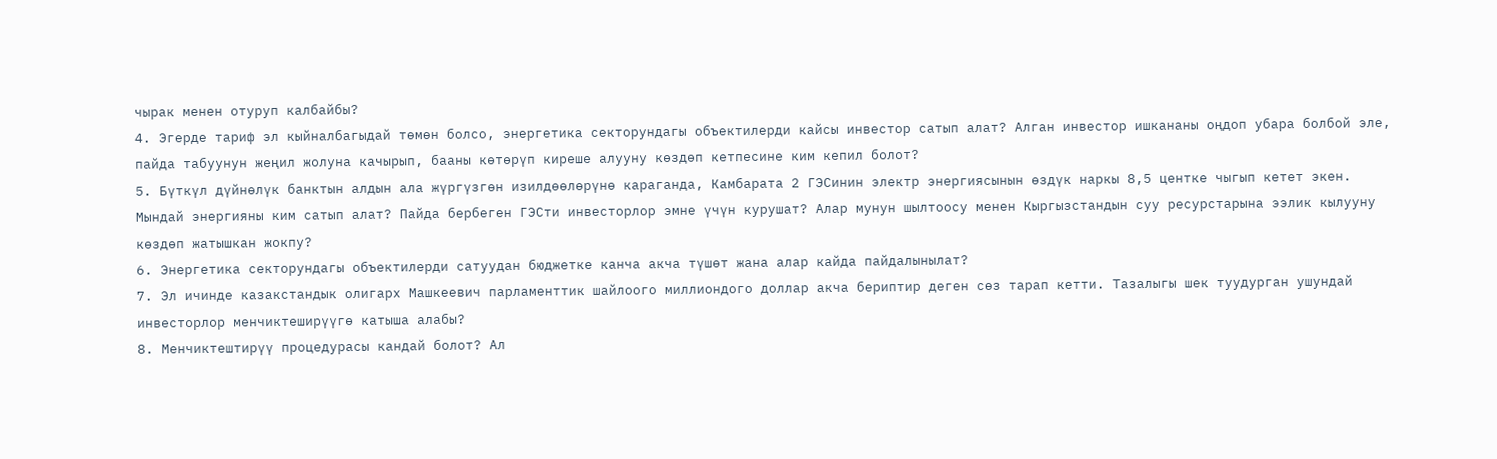чырак менен отуруп калбайбы?
4. Эгерде тариф эл кыйналбагыдай төмөн болсо, энергетика секторундагы объектилерди кайсы инвестор сатып алат? Алган инвестор ишкананы оңдоп убара болбой эле, пайда табуунун жеңил жолуна качырып, бааны көтөрүп киреше алууну көздөп кетпесине ким кепил болот?
5. Бүткүл дүйнөлүк банктын алдын ала жүргүзгөн изилдөөлөрүнө караганда, Камбарата 2 ГЭСинин электр энергиясынын өздүк наркы 8,5 центке чыгып кетет экен. Мындай энергияны ким сатып алат? Пайда бербеген ГЭСти инвесторлор эмне үчүн курушат? Алар мунун шылтоосу менен Кыргызстандын cуу ресурстарына ээлик кылууну көздөп жатышкан жокпу?
6. Энергетика секторундагы объектилерди сатуудан бюджетке канча акча түшөт жана алар кайда пайдалынылат?
7. Эл ичинде казакстандык олигарх Машкеевич парламенттик шайлоого миллиондого доллар акча бериптир деген сөз тарап кетти. Тазалыгы шек туудурган ушундай инвесторлор менчиктеширүүгө катыша алабы?
8. Менчиктештирүү процедурасы кандай болот? Ал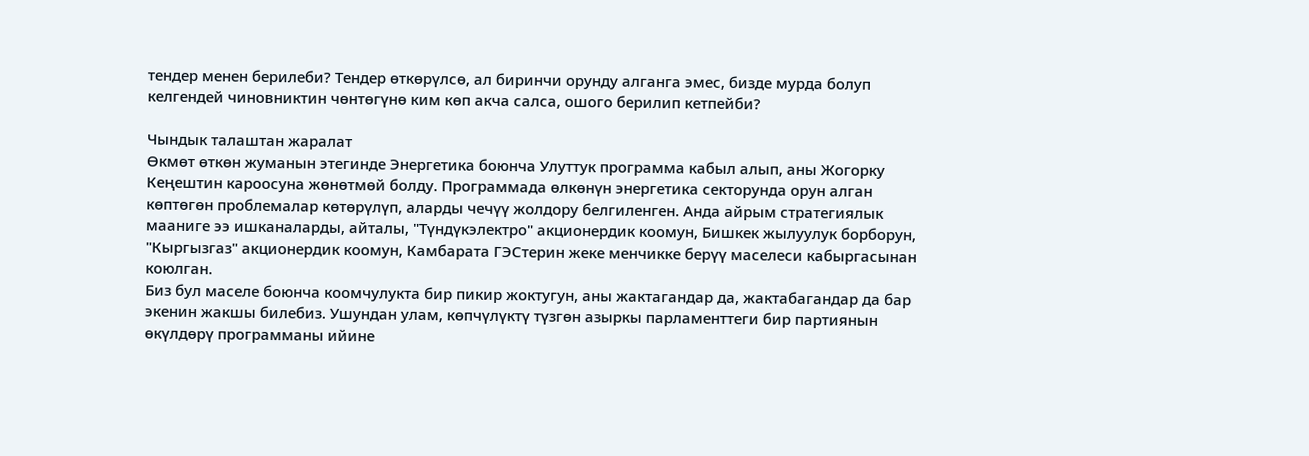тендер менен берилеби? Тендер өткөрүлсө, ал биринчи орунду алганга эмес, бизде мурда болуп келгендей чиновниктин чөнтөгүнө ким көп акча салса, ошого берилип кетпейби?

Чындык талаштан жаралат
Өкмөт өткөн жуманын этегинде Энергетика боюнча Улуттук программа кабыл алып, аны Жогорку Кеңештин кароосуна жөнөтмөй болду. Программада өлкөнүн энергетика секторунда орун алган көптөгөн проблемалар көтөрүлүп, аларды чечүү жолдору белгиленген. Анда айрым стратегиялык мааниге ээ ишканаларды, айталы, "Түндүкэлектро" акционердик коомун, Бишкек жылуулук борборун, "Кыргызгаз" акционердик коомун, Камбарата ГЭСтерин жеке менчикке берүү маселеси кабыргасынан коюлган.
Биз бул маселе боюнча коомчулукта бир пикир жоктугун, аны жактагандар да, жактабагандар да бар экенин жакшы билебиз. Ушундан улам, көпчүлүктү түзгөн азыркы парламенттеги бир партиянын өкүлдөрү программаны ийине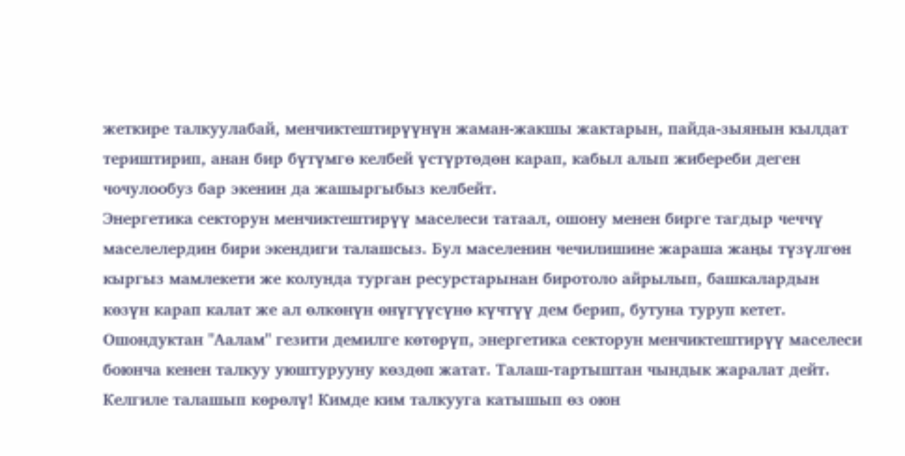жеткире талкуулабай, менчиктештирүүнүн жаман-жакшы жактарын, пайда-зыянын кылдат териштирип, анан бир бүтүмгө келбей үстүртөдөн карап, кабыл алып жибереби деген чочулообуз бар экенин да жашыргыбыз келбейт.
Энергетика секторун менчиктештирүү маселеси татаал, ошону менен бирге тагдыр чеччү маселелердин бири экендиги талашсыз. Бул маселенин чечилишине жараша жаңы түзүлгөн кыргыз мамлекети же колунда турган ресурстарынан биротоло айрылып, башкалардын көзүн карап калат же ал өлкөнүн өнүгүүсүнө күчтүү дем берип, бутуна туруп кетет. Ошондуктан "Аалам" гезити демилге көтөрүп, энергетика секторун менчиктештирүү маселеси боюнча кенен талкуу уюштурууну көздөп жатат. Талаш-тартыштан чындык жаралат дейт. Келгиле талашып көрөлү! Кимде ким талкууга катышып өз оюн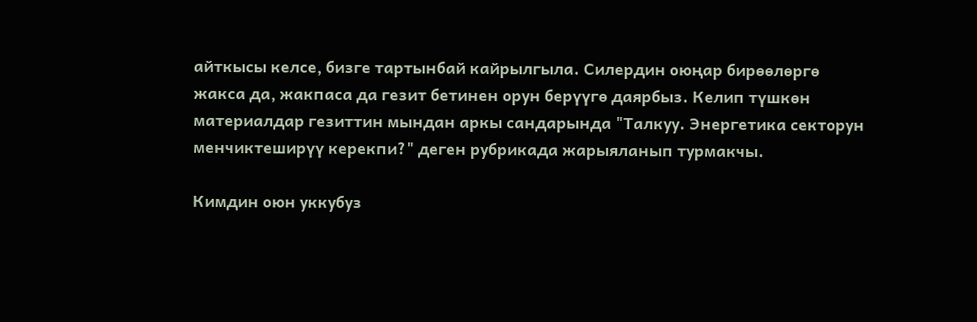айткысы келсе, бизге тартынбай кайрылгыла. Силердин оюңар бирөөлөргө жакса да, жакпаса да гезит бетинен орун берүүгө даярбыз. Келип түшкөн материалдар гезиттин мындан аркы сандарында "Талкуу. Энергетика секторун менчиктеширүү керекпи?" деген рубрикада жарыяланып турмакчы.

Кимдин оюн уккубуз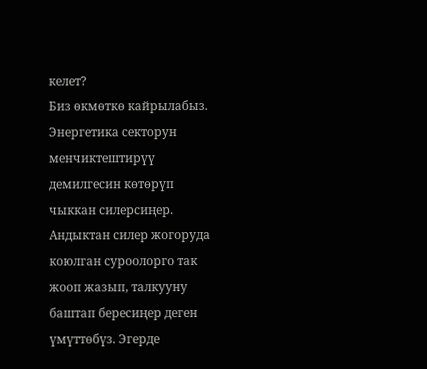келет?
Биз өкмөткө кайрылабыз. Энергетика секторун менчиктештирүү демилгесин көтөрүп чыккан силерсиңер. Андыктан силер жогоруда коюлган суроолорго так жооп жазып, талкууну баштап бересиңер деген үмүттөбүз. Эгерде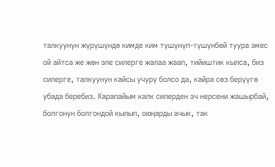талкуунун жүрүшүндө кимде ким түшүнүп-түшүнбөй туура эмес ой айтса же жөн эле силерге жалаа жаап, тийиштик кылса, биз силерге, талкуунун кайсы учуру болсо да, кайра сөз берүүгө убада беребиз. Карапайым калк силерден эч нерсени жашырбай, болгонун болгондой кылып, оюңарды ачык, так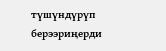түшүндүрүп берээриңерди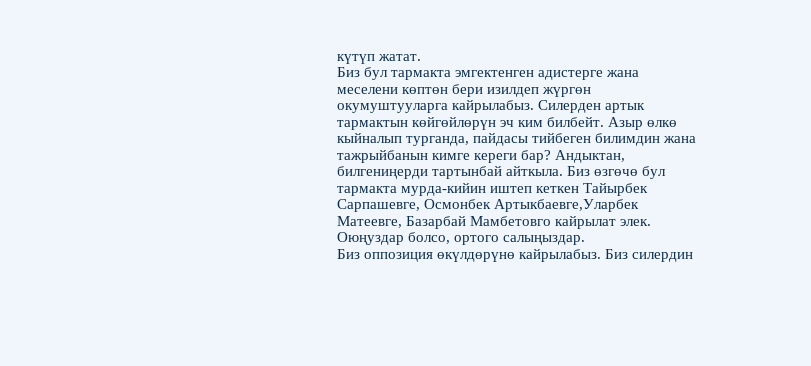күтүп жатат.
Биз бул тармакта эмгектенген адистерге жана меселени көптөн бери изилдеп жүргөн окумуштууларга кайрылабыз. Силерден артык тармактын көйгөйлөрүн эч ким билбейт. Азыр өлкө кыйналып турганда, пайдасы тийбеген билимдин жана тажрыйбанын кимге кереги бар? Андыктан, билгениңерди тартынбай айткыла. Биз өзгөчө бул тармакта мурда-кийин иштеп кеткен Тайырбек Сарпашевге, Осмонбек Артыкбаевге,Уларбек Матеевге, Базарбай Мамбетовго кайрылат элек. Оюңуздар болсо, ортого салыңыздар.
Биз оппозиция өкүлдөрүнө кайрылабыз. Биз силердин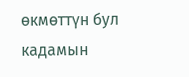өкмөттүн бул кадамын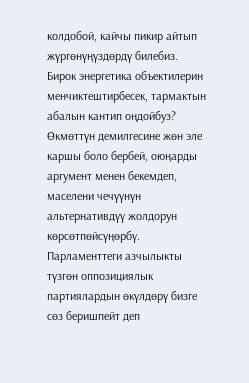колдобой, кайчы пикир айтып жүргөнүңүздөрдү билебиз. Бирок энергетика объектилерин менчиктештирбесек, тармактын абалын кантип оңдойбуз? Өкмөттүн демилгесине жөн эле каршы боло бербей, оюңарды аргумент менен бекемдеп, маселени чечүүнүн альтернативдүү жолдорун көрсөтпөйсүңөрбү. Парламенттеги азчылыкты түзгөн оппозициялык партиялардын өкүлдөрү бизге сөз беришпейт деп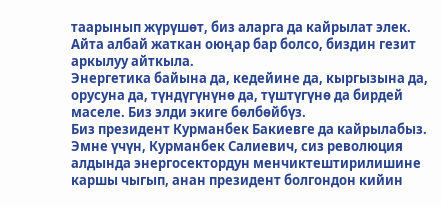таарынып жүрүшөт, биз аларга да кайрылат элек. Айта албай жаткан оюңар бар болсо, биздин гезит аркылуу айткыла.
Энергетика байына да, кедейине да, кыргызына да, орусуна да, түндүгүнүнө да, түштүгүнө да бирдей маселе. Биз элди экиге бөлбөйбүз.
Биз президент Курманбек Бакиевге да кайрылабыз. Эмне үчүн, Курманбек Салиевич, сиз революция алдында энергосектордун менчиктештирилишине каршы чыгып, анан президент болгондон кийин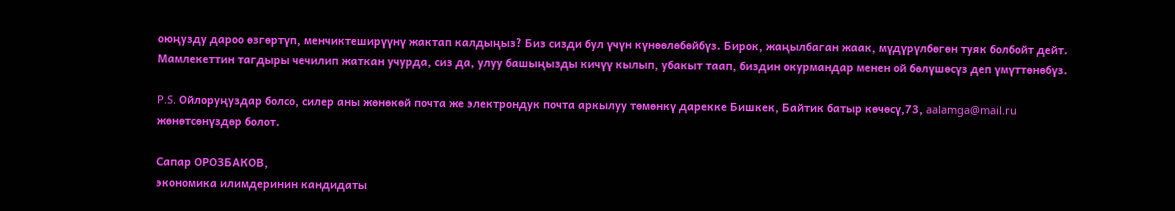оюңузду дароо өзгөртүп, менчиктеширүүнү жактап калдыңыз? Биз сизди бул үчүн күнөөлөбөйбүз. Бирок, жаңылбаган жаак, мүдүрүлбөгөн туяк болбойт дейт. Мамлекеттин тагдыры чечилип жаткан учурда, сиз да, улуу башыңызды кичүү кылып, убакыт таап, биздин окурмандар менен ой бөлүшөсүз деп үмүттөнөбүз.

P.S. Ойлоруңуздар болсо, силер аны жөнөкөй почта же электрондук почта аркылуу төмөнкү дарекке Бишкек, Байтик батыр көчөсү,73, aalamga@mail.ru жөнөтсөнүздөр болот.

Сапар ОРОЗБАКОВ,
экономика илимдеринин кандидаты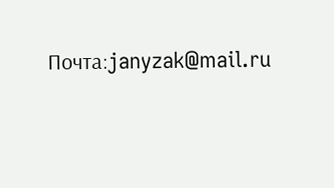Почта:janyzak@mail.ru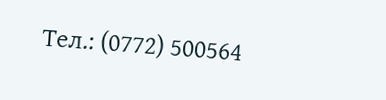Тел.: (0772) 500564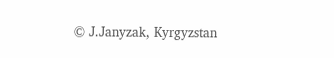© J.Janyzak, Kyrgyzstan